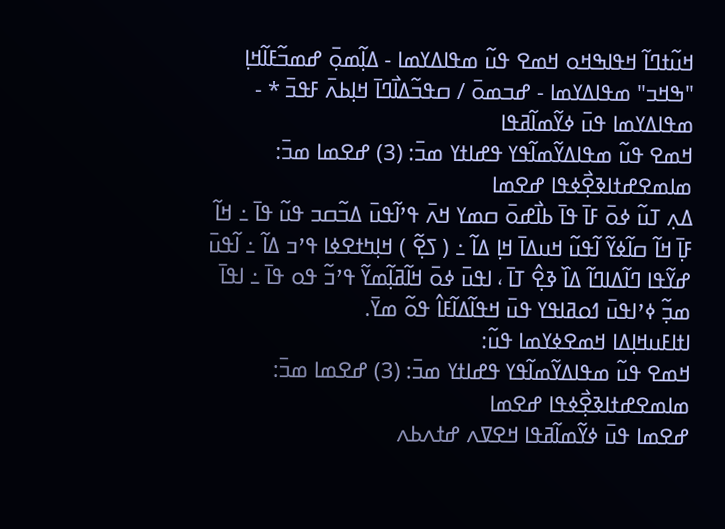ߞߎ߬ߙߣߊ߬ ߞߟߊߒߞߋ ߞߘߐ ߟߎ߬ ߘߟߊߡߌߘߊ - ߡߊ߲߬ߘߋ߲߫ ߝߘߏ߬ߓߊ߬ߞߊ߲ "ߒߞߏ" ߘߟߊߡߌߘߊ - ߝߏߘߋ߫ / ߛߟߏ߬ߡߊ߯ߣߊ߫ ߞߊ߲ߕߍ߫ ߓߟߏ߫ * - ߘߟߊߡߌߘߊ ߟߎ߫ ߦߌ߬ߘߊ߬ߥߟߊ
ߞߘߐ ߟߎ߬ ߘߟߊߡߌ߬ߘߊ߬ߟߌ ߟߝߊߙߌ ߘߏ߫: (3) ߝߐߘߊ ߘߏ߫: ߘߊߘߐߝߙߊߢߐ߲߯ߦߟߊ ߝߐߘߊ
ߡߍ߲ ߠߎ߬ ߦߋ߫ ߓߊ߫ ߟߊ߫ ߕߊ߯ߝߋ߫ ߛߘߌ ߞߍ߫ ߟߴߊ߬ߟߎ߫ ߡߏ߬ߛߏ ߟߎ߬ ߟߊ߫ ߸ ߞߊ߬ ߓߊ߲߫ ߞߊ߬ ߛߊ߬ߦߌ߬ ߊ߬ߟߎ߬ ߞߎߡߊ߫ ߞߊ߲ ߡߊ߬ ߸ ( ߖߐ߲߬ ) ߞߊ߲ߤߙߐߦߊ ߟߴߏ ߡߊ߬ ߸ ߊ߬ߟߎ߫ ߝߌ߬ߟߊ ߣߊ߬ߡߊߣߊ߬ ߡߊ߰ ߢߐ߲߮ ߠߊ߫ ، ߊߟߎ߫ ߦߋ߫ ߞߊ߬ߥߊ߲߬ߘߌ߬ ߟߴߏ߬ ߟߋ ߟߊ߫ ߸ ߊߟߊ߫ ߘߏ߲߬ ߦߴߊߟߎ߫ ߗߋߥߊߟߌ ߟߎ߫ ߞߟߊ߬ߡߊ߬ߓߊ߮ ߟߋ߬ ߘߌ߫.
ߊߙߊߓߎߞߊ߲ߡߊ ߞߘߐߦߌߘߊ ߟߎ߬:
ߞߘߐ ߟߎ߬ ߘߟߊߡߌ߬ߘߊ߬ߟߌ ߟߝߊߙߌ ߘߏ߫: (3) ߝߐߘߊ ߘߏ߫: ߘߊߘߐߝߙߊߢߐ߲߯ߦߟߊ ߝߐߘߊ
ߝߐߘߊ ߟߎ߫ ߦߌ߬ߘߊ߬ߥߟߊ ߞߐߜߍ ߝߙߍߕߍ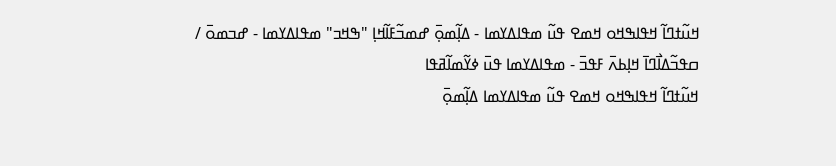ߞߎ߬ߙߣߊ߬ ߞߟߊߒߞߋ ߞߘߐ ߟߎ߬ ߘߟߊߡߌߘߊ - ߡߊ߲߬ߘߋ߲߫ ߝߘߏ߬ߓߊ߬ߞߊ߲ "ߒߞߏ" ߘߟߊߡߌߘߊ - ߝߏߘߋ߫ / ߛߟߏ߬ߡߊ߯ߣߊ߫ ߞߊ߲ߕߍ߫ ߓߟߏ߫ - ߘߟߊߡߌߘߊ ߟߎ߫ ߦߌ߬ߘߊ߬ߥߟߊ
ߞߎ߬ߙߣߊ߬ ߞߟߊߒߞߋ ߞߘߐ ߟߎ߬ ߘߟߊߡߌߘߊ ߡߊ߲߬ߘߋ߲߫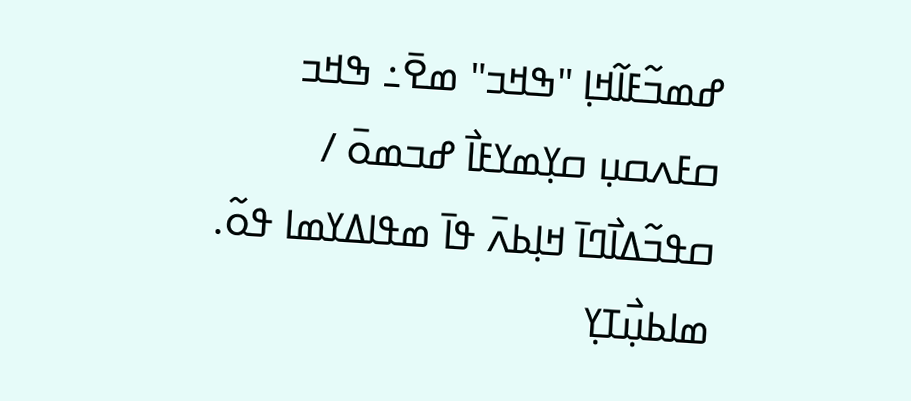ߝߘߏ߬ߓߊ߬ߞߊ߲ "ߒߞߏ" ߘߐ߫߸ ߒߞߏ ߛߓߍߛߎ߲ ߛߌ߲ߘߌߓߊ߯ ߝߏߘߋ߫ / ߛߟߏ߬ߡߊ߯ߣߊ߫ ߞߊ߲ߕߍ߫ ߟߊ߫ ߘߟߊߡߌߘߊ ߟߋ߬.
ߘߊߕߎ߲߯ߠߌ߲